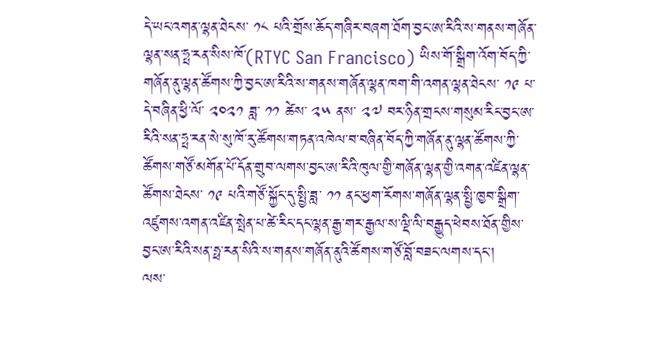དེ་ཡང་འགན་ལྷན་ཐེངས་ ༡༨ པའི་གྲོས་ཆོད་གཞིར་བཞག་ཐོག་བྱང་ཨ་རིའི་ས་གནས་གཞོན་ལྷན་སན་ཧྤ་རན་སིས་ཁོ་(RTYC San Francisco) ཡིས་གོ་སྒྲིག་འོག་བོད་ཀྱི་གཞོན་ནུ་ལྷན་ཚོགས་ཀྱི་བྱང་ཨ་རིའི་ས་གནས་གཞོན་ལྷན་ཁག་གི་འགན་ལྷན་ཐེངས་ ༡༩ པ་དེ་བཞིན་ཕྱི་ལོ་ ༢༠༢༡ ཟླ་ ༡༡ ཚེས་ ༢༥ ནས་ ༢༧ བར་ཉིན་གྲངས་གསུམ་རིང་བྱང་ཨ་རིའི་སན་ཧྤ་རན་སེ་སུ་ཁོ་རུ་ཚོགས་གཏན་འཁེལ་བ་བཞིན་བོད་ཀྱི་གཞོན་ནུ་ལྷན་ཚོགས་ཀྱི་ཚོགས་གཙོ་མགོན་པོ་དོན་གྲུབ་ལགས་བྱང་ཨ་རིའི་ཁུལ་གྱི་གཞོན་ལྷན་གྱི་འགན་འཛིན་ལྷན་ཚོགས་ཐེངས་ ༡༩ པའི་གཙོ་སྐྱོང་དུ་སྤྱི་ཟླ་ ༡༡ ནང་ཕྱག་རོགས་གཞོན་ལྷན་སྤྱི་ཁྱབ་སྒྲིག་འཛུགས་འགན་འཛིན་སྤེན་པ་ཚེ་རིང་དང་ལྷན་རྒྱ་གར་རྒྱལ་ས་ལྡི་ལི་བརྒྱུད་ཕེབས་ཐོན་གྱིས་བྱང་ཨ་རིའི་སན་ཧྥ་རན་སིའི་ས་གནས་གཞོན་ནུའི་ཚོགས་གཙོ་བློ་བཟང་ལགས་དང་།
ལས་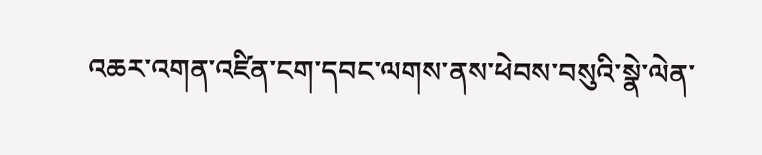འཆར་འགན་འཛིན་ངག་དབང་ལགས་ནས་ཕེབས་བསུའི་སྣེ་ལེན་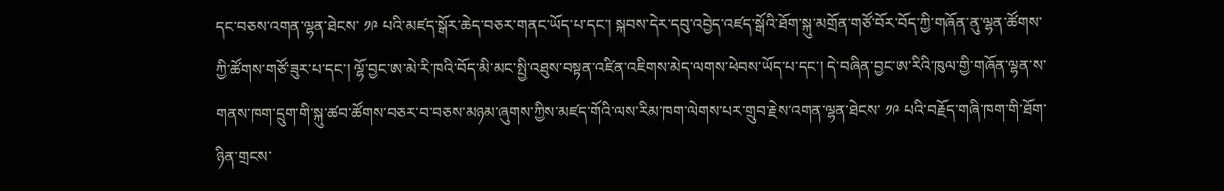དང་བཅས་འགན་ལྷན་ཐེངས་ ༡༩ པའི་མཛད་སྒོར་ཆེད་བཅར་གནང་ཡོད་པ་དང་། སྐབས་དེར་དབུ་འབྱེད་འཛད་སྒོའི་ཐོག་སྐུ་མགྲོན་གཙོ་བོར་བོད་ཀྱི་གཞོན་ནུ་ལྷན་ཚོགས་ཀྱི་ཚོགས་གཙོ་ཟུར་པ་དང་། ལྷོ་བྱང་ཨ་མེ་རི་ཁའི་བོད་མི་མང་སྤྱི་འཐུས་བསྟན་འཛིན་འཇིགས་མེད་ལགས་ཕེབས་ཡོད་པ་དང་། དེ་བཞིན་བྱང་ཨ་རིའི་ཁུལ་གྱི་གཞོན་ལྷན་ས་གནས་ཁག་དྲུག་གི་སྐུ་ཚབ་ཚོགས་བཅར་བ་བཅས་མཉམ་ཞུགས་ཀྱིས་མཛད་གོའི་ལས་རིམ་ཁག་ལེགས་པར་གྲུབ་རྗེས་འགན་ལྷན་ཐེངས་ ༡༩ པའི་བརྗོད་གཞི་ཁག་གི་ཐོག་ཉིན་གྲངས་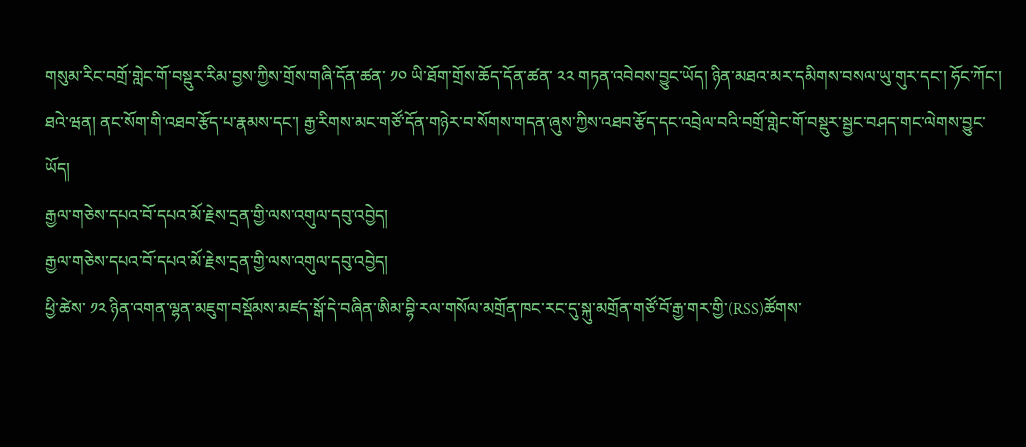གསུམ་རིང་བགྲོ་གླེང་གོ་བསྡུར་རིམ་བྱས་ཀྱིས་གྲོས་གཞི་དོན་ཚན་ ༡༠ ཡི་ཐོག་གྲོས་ཆོད་དོན་ཚན་ ༢༢ གཏན་འབེབས་བྱུང་ཡོད། ཉིན་མཐའ་མར་དམིགས་བསལ་ཡུ་གུར་དང་། ཧོང་ཀོང་། ཐའེ་ཝན། ནང་སོག་གི་འཐབ་རྩོད་པ་རྣམས་དང་། རྒྱ་རིགས་མང་གཙོ་དོན་གཉེར་བ་སོགས་གདན་ཞུས་ཀྱིས་འཐབ་རྩོད་དང་འབྲེལ་བའི་བགྲོ་གླེང་གོ་བསྡུར་སྦྱང་བཤད་གང་ལེགས་བྱུང་ཡོད།
རྒྱལ་གཅེས་དཔའ་བོ་དཔའ་མོ་རྗེས་དྲན་གྱི་ལས་འགུལ་དབུ་འབྱེད།
རྒྱལ་གཅེས་དཔའ་བོ་དཔའ་མོ་རྗེས་དྲན་གྱི་ལས་འགུལ་དབུ་འབྱེད།
ཕྱི་ཚེས་ ༡༢ ཉིན་འགན་ལྷན་མཇུག་བསྡོམས་མཛད་སྒོ་དེ་བཞིན་ཨིམ་བྷི་རལ་གསོལ་མགྲོན་ཁང་རང་དུ་སྐུ་མགྲོན་གཙོ་བོ་རྒྱ་གར་གྱི་(RSS)ཚོགས་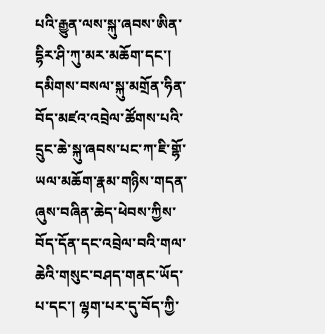པའི་རྒྱུན་ལས་སྐུ་ཞབས་ཨིན་དྷིར་ཤི་ཀུ་མར་མཆོག་དང་། དམིགས་བསལ་སྐུ་མགྲོན་ཧིན་བོད་མཛའ་འབྲེལ་ཚོགས་པའི་དྲུང་ཆེ་སྐུ་ཞབས་པང་ཀ་ཇི་གྷོ་ཡལ་མཆོག་རྣམ་གཉིས་གདན་ཞུས་བཞིན་ཆེད་ཕེབས་ཀྱིས་བོད་དོན་དང་འབྲེལ་བའི་གལ་ཆེའི་གསུང་བཤད་གནང་ཡོད་པ་དང་། ལྷག་པར་དུ་བོད་ཀྱི་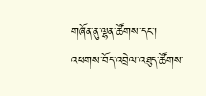གཞོན་ནུ་ལྷན་ཚོགས་དང་། འཕགས་བོད་འབྲེལ་འཐུད་ཚོགས་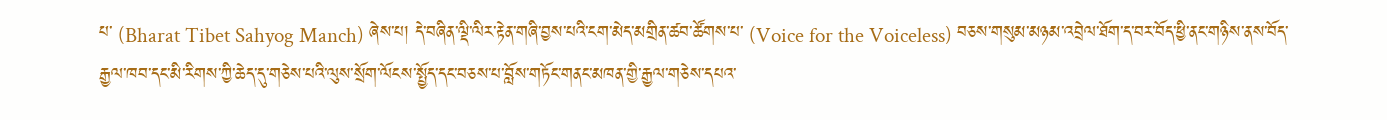པ་ (Bharat Tibet Sahyog Manch) ཞེས་པ། དེ་བཞིན་ལྡི་ལིར་རྟེན་གཞི་བྱས་པའི་ངག་མེད་མགྲིན་ཚབ་ཚོགས་པ་ (Voice for the Voiceless) བཅས་གསུམ་མཉམ་འབྲེལ་ཐོག་ད་བར་བོད་ཕྱི་ནང་གཉིས་ནས་བོད་རྒྱལ་ཁབ་དང་མི་རིགས་ཀྱི་ཆེད་དུ་གཅེས་པའི་ལུས་སྲོག་ལོངས་སྤྱོད་དང་བཅས་པ་བློས་གཏོང་གནང་མཁན་གྱི་རྒྱལ་གཅེས་དཔའ་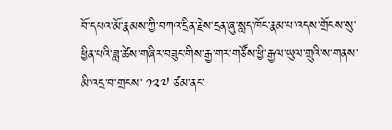བོ་དཔའ་མོ་རྣམས་ཀྱི་བཀའ་དྲིན་རྗེས་དྲན་ཞུ་སླད་ཁོང་རྣམ་པ་འདས་གྲོངས་སུ་ཕྱིན་པའི་ཟླ་ཚེས་གཞིར་བཟུང་གིས་རྒྱ་གར་གཙོས་ཕྱི་རྒྱལ་ཡུལ་གྲུའི་ས་གནས་མི་འདྲ་བ་གྲངས་ ༡༢༧ ཙམ་ནང་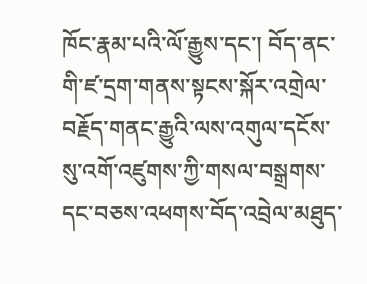ཁོང་རྣམ་པའི་ལོ་རྒྱུས་དང་། བོད་ནང་གི་ཛ་དྲག་གནས་སྟངས་སྐོར་འགྲེལ་བརྗོད་གནང་རྒྱུའི་ལས་འགུལ་དངོས་སུ་འགོ་འཛུགས་ཀྱི་གསལ་བསྒྲགས་དང་བཅས་འཕགས་བོད་འབྲེལ་མཐུད་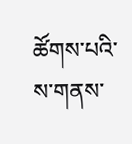ཚོགས་པའི་ས་གནས་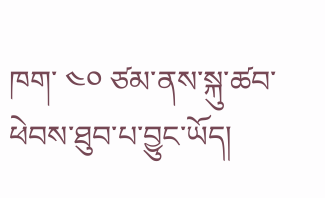ཁག་ ༤༠ ཙམ་ནས་སྐུ་ཚབ་ཕེབས་ཐུབ་པ་བྱུང་ཡོད།